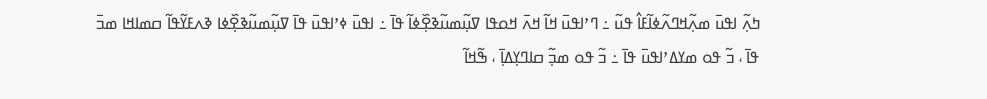ߤߍ߲߬ ߊߟߎ߫ ߘߍ߲߬ߞߣߍ߬ߦߊ߬ߓߊ߮ ߟߎ߬ ߸ ߣߴߊߟߎ߫ ߞߊ߬ ߞߍ߫ ߞߋߟߊ ߜߎ߲߬ߘߎ߬ߢߐ߲߰ߦߊ߬ ߟߊ߫ ߸ ߊߟߎ߫ ߦߴߊߟߎ߫ ߟߊ߫ ߜߎ߲߬ߘߎ߬ߢߐ߲߰ߦߊ ߢߍߓߌ߬ߟߊ߬ ߛߘߊߞߊ ߘߏ߫ ߟߊ߫ ، ߏ߬ ߟߋ ߘߌߡߴߊߟߎ߫ ߟߊ߫ ߸ ߏ߬ ߟߋ ߘߏ߲߬ ߛߊߣߌ߲ߡߊ߲߫ ، ߒ߬ߞߊ߬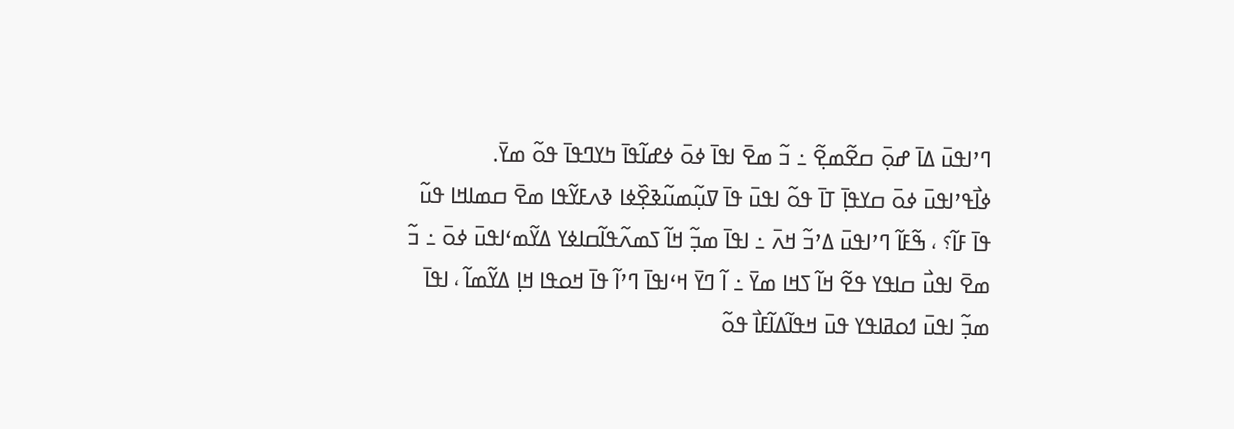ߣߴߊߟߎ߫ ߡߊ߫ ߝߋ߲߫ ߛߐ߬ߘߐ߲߬ ߸ ߏ߬ ߘߐ߫ ߊߟߊ߫ ߦߋ߫ ߦߝߊ߬ߟߊ߫ ߤߌߣߟߊ߫ ߟߋ߬ ߘߌ߫.
ߦߊ߯ߟߴߊߟߎ߫ ߦߋ߫ ߛߌߟߊ߲߫ ߠߊ߫ ߟߋ߬ ߊߟߎ߫ ߟߊ߫ ߜߎ߲߬ߘߎ߬ߢߐ߲߰ߦߊ ߢߍߓߌ߬ߟߊ ߘߐ߫ ߛߘߊߞߊ ߟߎ߬ ߟߊ߫ ߓߊ߬؟ ، ߒ߬ߓߊ߬ ߣߴߊߟߎ߫ ߡߴߏ߬ ߞߍ߫ ߸ ߊߟߊ߫ ߘߏ߲߬ ߞߊ߬ ߖߘߍ߬ߟߊ߬ߛߊߦߌ ߡߌ߬ߘߵߊߟߎ߫ ߦߋ߫ ߸ ߏ߬ ߘߐ߫ ߊߟߎ߯ ߛߊߟߌ ߟߐ߬ ߞߊ߬ ߖߞߊ ߘߌ߫ ߸ ߊ߬ ߣߌ߫ ߞߵߊߟߊ߫ ߣߴߊ߬ ߟߊ߫ ߞߋߟߊ ߞߊ߲ ߡߌ߬ߘߊ߬ ، ߊߟߊ߫ ߘߏ߲߬ ߊߟߎ߫ ߗߋߥߊߟߌ ߟߎ߫ ߞߟߊ߬ߡߊ߬ߓߊ߯ ߟߋ߬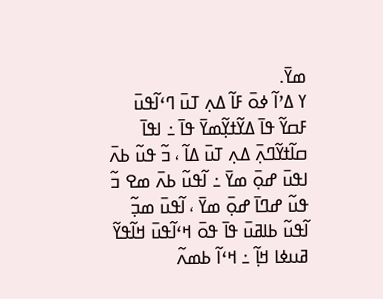ߘߌ߫.
ߌ ߡߴߊ߬ ߦߋ߫ ߓߊ߬ ߡߍ߲ ߠߎ߫ ߣߵߊ߬ߟߎ߫ ߓߛߌ߬ ߟߊ߫ ߡߌ߬ߙߌ߲߬ߘߌ߫ ߟߊ߫ ߸ ߊߟߊ߫ ߛߊ߬ߙߌ߬ߣߍ߲߫ ߡߍ߲ ߠߎ߫ ߡߊ߬ ، ߏ߬ ߟߎ߬ ߕߍ߫ ߊߟߎ߫ ߝߋ߲߫ ߘߌ߫ ߸ ߊ߬ߟߎ߬ ߕߍ߫ ߘߐ ߏ߬ ߟߎ߬ ߝߣߊ߫ ߝߋ߲߫ ߘߌ߫ ، ߊ߬ߟߎ߫ ߘߏ߲߬ ߊ߬ߟߎ߬ ߕߊߥߎ߫ ߟߊ߫ ߟߋ߫ ߞߵߊ߬ߟߎ߫ ߞߊ߬ߟߌ߬ ߥߎߦߊ ߞߊ߲߬ ߸ ߞߵߊ߬ ߕߘߍ߬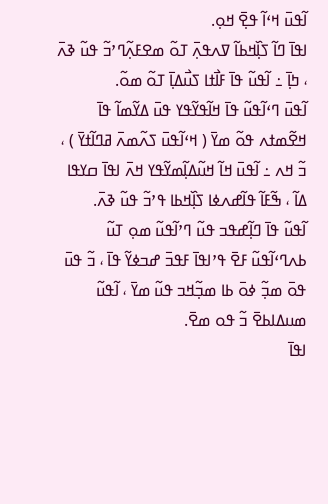ߊ߬ߟߎ߫ ߞߵߊ߬ ߟߐ߲߫ ߞߋ߲.
ߊߟߊ߫ ߣߊ߬ ߖߊ߲߰ߞߕߊ߬ ߜߍߟߍ߲߫ ߠߋ߬ ߘߐߓߍ߲߬ߣߴߏ߬ ߟߎ߬ ߢߍ߫ ، ߤߊ߲߫ ߸ ߊ߬ߟߎ߬ ߟߊ߫ ߓߊ߯ߙߊ ߖߎ߯ߡߊ߲߫ ߠߋ߬ ߘߋ߬.
ߊ߬ߟߎ߫ ߣߵߊ߬ߟߎ߬ ߟߊ߫ ߞߊ߬ߟߌ߬ߟߌ ߟߎ߫ ߡߌ߬ߘߊ߬ ߟߊ߫ ߞߐ߬ߘߙߍ ߟߋ߬ ߘߌ߫ ( ߞߵߊ߬ߟߎ߫ ߖߍ߬ߘߍ߫ ߥߣߊ߬ߙߌ߫ ) ، ߏ߬ ߞߍ ߸ ߊ߬ߟߎ߫ ߞߊ߬ ߞߎ߬ߡߊ߲߬ߘߌ߬ߟߌ ߞߍ߫ ߊߟߊ߫ ߛߌߟߊ ߡߊ߬ ، ߒ߬ߓߊ߬ ߟߊ߬ߝߍߦߊ ߖߊ߲߰ߞߕߊ ߟߴߏ߬ ߟߎ߬ ߢߍ߫.
ߊ߬ߟߎ߬ ߟߊ߫ ߣߊ߲߬ߝߟߏ ߟߎ߬ ߣߴߊ߬ߟߎ߬ ߘߋ߲ ߠߎ߬ ߕߍߣߵߊ߬ߟߎ߬ ߓߐ߫ ߟߴߊߟߊ߫ ߓߟߏ߫ ߝߏߦߌ߬ ߟߊ߫ ، ߏ߬ ߟߎ߫ ߟߋ߫ ߘߏ߲߬ ߦߋ߫ ߕߊ ߘߏ߲߬ߞߏ ߟߎ߬ ߘߌ߫ ، ߊ߬ߟߎ߬ ߘߎߡߊߕߐ߫ ߏ߬ ߟߋ ߘߐ߫.
ߊߟߊ߫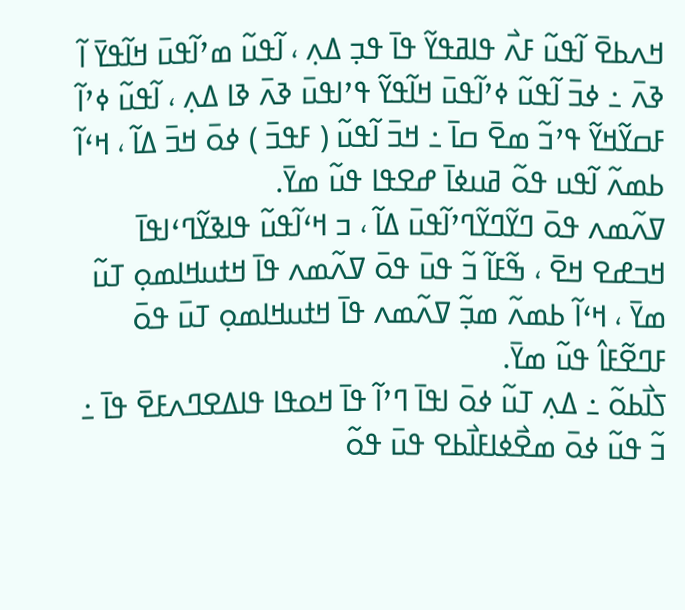ߞߍߕߐ߫ ߊ߬ߟߎ߬ ߓߍ߯ ߟߊߥߟߌ߬ ߟߊ߫ ߟߏ߲ ߡߍ߲ ، ߊ߬ߟߎ߬ ߘߴߊ߬ߟߎ߫ ߞߊ߬ߟߌ߫ ߊ߬ ߢߍ߫ ߸ ߦߏ߫ ߊ߬ߟߎ߬ ߦߴߊ߬ߟߎ߫ ߞߊ߬ߟߌ߬ ߟߴߊߟߎ߫ ߢߍ߫ ߢߊ ߡߍ߲ ، ߊ߬ߟߎ߬ ߦߴߊ߬ ߓߛߌ߬ߞߌ߬ ߟߴߏ߬ ߘߐ߫ ߛߊ߫ ߸ ߞߏ߫ ߊ߬ߟߎ߬ ( ߓߟߏ߫ ) ߦߋ߫ ߞߏ߫ ߡߊ߬ ، ߞߵߊ߬ ߕߘߍ߬ ߊ߬ߟߎ ߟߋ߬ ߥߎߦߊ߫ ߝߐߟߊ ߟߎ߬ ߘߌ߫.
ߜߍ߬ߘߍ ߟߋ߫ ߣߌ߬ߣߌ߬ߣߴߊ߬ߟߎ߫ ߡߊ߬ ، ߏ ߞߵߊ߬ߟߎ߬ ߟߊߢߌ߬ߣߵߊߟߊ߫ ߞߏߝߐ ߞߐ߫ ، ߒ߬ߓߊ߬ ߏ߬ ߟߎ߫ ߟߋ߫ ߜߍ߬ߘߍ ߟߊ߫ ߞߙߎߞߊߘߋ߲ ߠߎ߬ ߘߌ߫ ، ߞߵߊ߬ ߕߘߍ߬ ߘߏ߲߬ ߜߍ߬ߘߍ ߟߊ߫ ߞߙߎߞߊߘߋ߲ ߠߎ߫ ߟߋ߫ ߓߣߐ߬ߓߊ߮ ߟߎ߬ ߘߌ߫.
ߖߊ߯ߕߋ߬ ߸ ߡߍ߲ ߠߎ߬ ߦߋ߫ ߊߟߊ߫ ߣߴߊ߬ ߟߊ߫ ߞߋߟߊ ߟߊߡߐߣߍߓߐ߫ ߟߊ߫ ߸ ߏ߬ ߟߎ߬ ߦߋ߫ ߘߐ߯ߦߊߓߊ߯ߕߐ ߟߎ߫ ߟߋ߬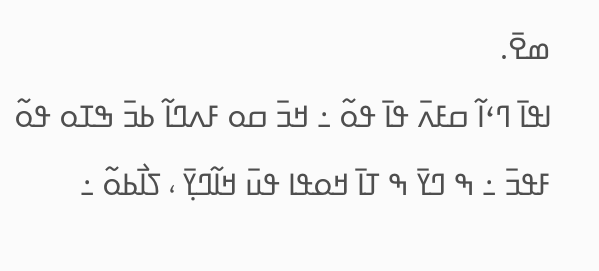ߘߐ߫.
ߊߟߊ߫ ߣߵߊ߬ ߛߓߍ߫ ߟߊ߫ ߟߋ߬ ߸ ߞߏ߫ ߛߋ ߓߍߣߊ߬ ߕߏ߫ ߒߠߋ ߟߋ߬ ߓߟߏ߫ ߸ ߒ ߣߌ߫ ߒ ߠߊ߫ ߞߋߟߊ ߟߎ߫ ߞߊ߬ߣߌ߲߫ ، ߖߊ߯ߕߋ߬ ߸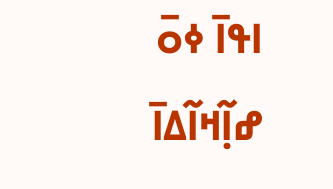ߊߟߊ߫ ߦߋ߫ ߝߊ߲߬ߞߊ߬ߡߊ߫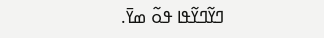ߣߌ߬ߣߌ߬ߟߊ ߟߋ߬ ߘߌ߫.